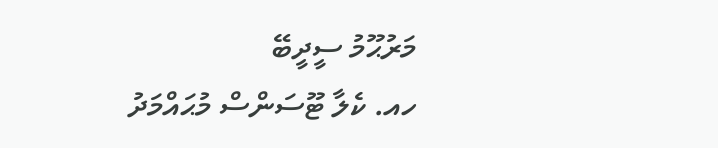މަރުޙޫމު ސީދީބޭ
ހއ. ކެލާ ޓޫސަންސް މުޙައްމަދު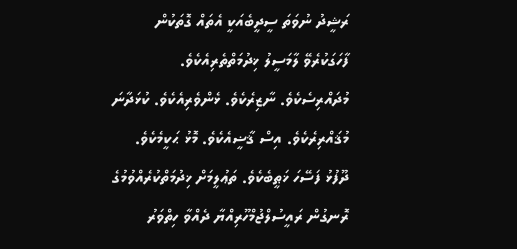ރަޝީދު ނުވަތަ ސީދީބެއަކީ އެތައް ގޮތަކުން ފާހަގަކުރެވޭ ލާމަސީލު ޚިދުމަތްތެރިއެކެވެ. މުދައްރިސެކެވެ. ނާޒިރެކެވެ. ޅެންވެރިއެކެވެ. ކުޅަދާނަ މުޤައްރިރެކެވެ. އިސް ޤާޟީއެކެވެ. މޮޅު ޙަކީމެކެވެ. ދޫފުޅު ފަސޭހަ ޚަޠީބެކެވެ. ތަޢުލީމަށް ޚިދުމަތްކުރެއްވުމުގެ ރޮނގުން ރައީސުލްޖުމްހޫރިއްޔާ ދެއްވާ ހިތްވަރު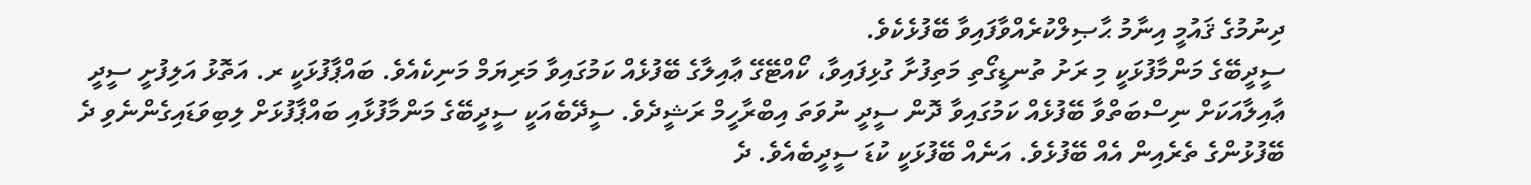ދިނުމުގެ ޤައުމީ އިނާމު ޙާޞިލްކުރެއްވާފައިވާ ބޭފުޅެކެވެ.
ސީދީބޭގެ މަންމާފުޅަކީ މި ރަށު ތުނޑީގޯތި މަތިފުށާ ގުޅިފައިވާ، ކޯއްޓޭގޭ ޢާއިލާގެ ބޭފުޅެއް ކަމުގައިވާ މަރިޔަމް މަނިކެއެވެ. ބައްޕާފުޅަކީ ރ. އަތޮޅު އަލިފުށީ ސީދީ ޢާއިލާއަކަށް ނިސްބަތްވާ ބޭފުޅެއް ކަމުގައިވާ ދޮން ސީދީ ނުވަތަ އިބްރާހީމް ރަޝީދެވެ. ސީދޭބެއަކީ ސީދީބޭގެ މަންމާފުޅާއި ބައްޕާފުޅަށް ލިބިވަޑައިގެންނެވި ދެ ބޭފުޅުންގެ ތެރެއިން އެއް ބޭފުޅެވެ. އަނެއް ބޭފުޅަކީ ކުޑަ ސީދީބެއެވެ. ދެ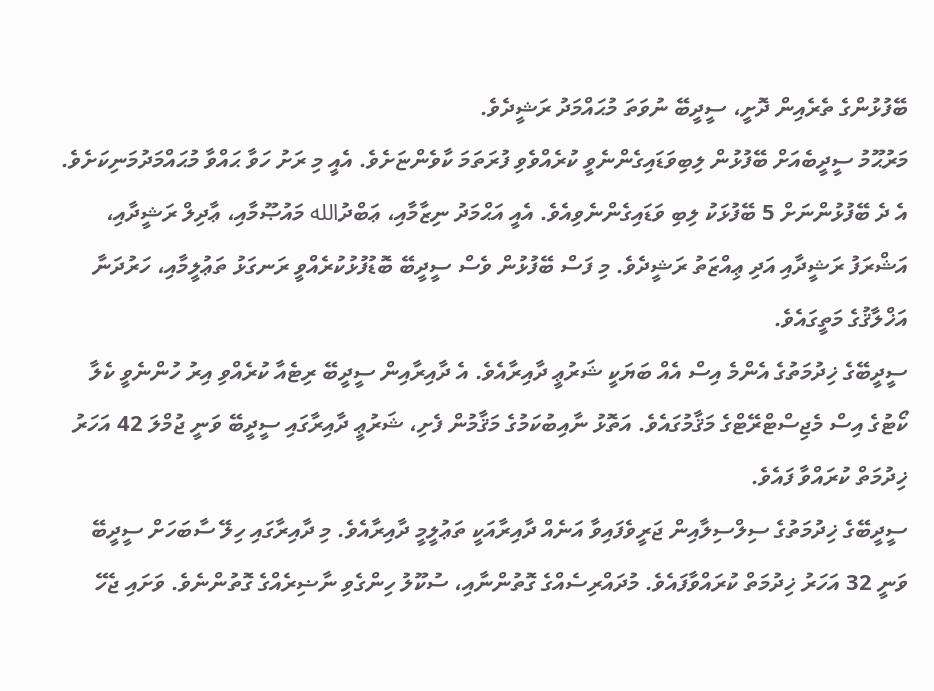ބޭފުޅުންގެ ތެރެއިން ދޮށީ، ސީދީބޭ ނުވަތަ މުޙައްމަދު ރަޝީދެވެ.
މަރުޙޫމު ސީދީބެއަށް ބޭފުޅުން ލިބިވަޑައިގެންނެވީ ކުރެއްވެވި ފުރަތަމަ ކާވެންޏަށެވެ. އެއީ މި ރަށު ހަވާ ޙައްވާ މުޙައްމަދުމަނިކަށެވެ. އެ ދެ ބޭފުޅުންނަށް 5 ބޭފުޅަކު ލިބި ވަޑައިގެންނެވިއެވެ. އެއީ އަޙްމަދު ނިޒާމާއި، ޢަބްދުالله މައުޞޫމާއި، ޢާދިލް ރަޝީދާއި، އަޝްރަފު ރަޝީދާއި އަދި ޢިއްޒަތު ރަޝީދެވެ. މި ފަސް ބޭފުޅުން ވެސް ސީދީބޭ ބޮޑުފުޅުކުރެއްވީ ރަނގަޅު ތަޢުލީމާއި، ހަރުދަނާ އަޚްލާޤުގެ މަތީގައެވެ.
ސީދީބޭގެ ޚިދުމަތުގެ އެންމެ އިސް އެއް ބަޔަކީ ޝަރުޢީ ދާއިރާއެވެ. އެ ދާއިރާއިން ސީދީބޭ ރިޓެއާ ކުރެއްވި އިރު ހުންނެވީ ކެލާ ކޯޓުގެ އިސް މެޖިސްޓްރޭޓްގެ މަޤާމުގައެވެ. އަތޮޅު ނާއިބުކަމުގެ މަޤާމުން ފެށި، ޝަރުޢީ ދާއިރާގައި ސީދީބޭ ވަނީ ޖުމްލަ 42 އަހަރު ޚިދުމަތް ކުރައްވާ ފައެވެ.
ސީދީބޭގެ ޚިދުމަތުގެ ސިލްސިލާއިން ޖަރީވެފައިވާ އަނެއް ދާއިރާއަކީ ތަޢުލީމީ ދާއިރާއެވެ. މި ދާއިރާގައި ހިލޭ ސާބަހަށް ސީދީބޭ ވަނީ 32 އަހަރު ޚިދުމަތް ކުރައްވާފައެވެ. މުދައްރިސެއްގެ ގޮތުންނާއި، ސުކޫލު ހިންގެވި ނާޟިރެއްގެ ގޮތުންނެވެ. ވަށައި ޖެހޭ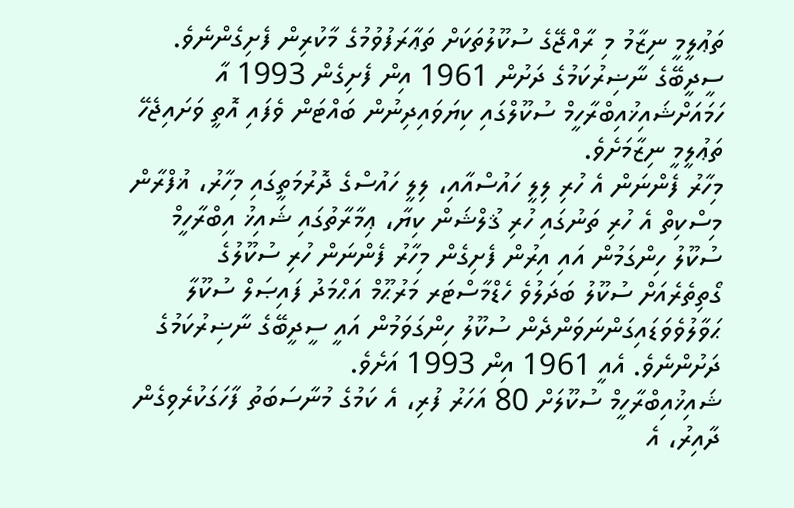ތަޢުލީމީ ނިޒާމު މި ރާއްޖޭގެ ސުކޫލުތަކަށް ތަޢާރަފުވުމުގެ މާކުރިން ފެށިގެންނެވެ. ސީދީބޭގެ ނާޟިރުކަމުގެ ދަށުން 1961 އިން ފެށިގެން 1993 އާ ހަމައަށްޝައިޚުއިބްރާހީމް ސުކޫލްގައި ކިޔަވައިދިނުން ބައްޓަން ވެފައި އޮތީ ވަށައިޖެހޭ ތަޢުލީމީ ނިޒާމަށެވެ.
މިހާރު ފެންނަން އެ ހުރި ލިލީ ހައުސްއާއި، ލިލީ ހައުސްގެ ދޮރުމަތީގައި މިހާރު، ޣުފްރާން މިސްކިތް އެ ހުރި ތަނުގައި ހުރި ޤުލްޝަން ކިޔާ، ޢިމާރާތުގައި ޝައިޚު އިބްރާހީމް ސުކޫލު ހިންގަމުން އައި އިރުން ފެށިގެން މިހާރު ފެންނަން ހުރި ސުކޫލުގެ ގޯތިތެރެއަށް ސުކޫލު ބަދަލުވެ ހެޑްމާސްޓަރ މަރުޙޫމް އަޙްމަދު ފައިޞަލް ސުކޫލާ ޙަވާލުވެވަޑައިގަންނަވަންދެން ސުކޫލު ހިންގަވަމުން އައީ ސީދީބޭގެ ނާޟިރުކަމުގެ ދަށުންނެވެ. އެއީ 1961 އިން 1993 އަށެވެ.
ޝައިޚުއިބްރާހީމް ސުކޫލަށް 80 އަހަރު ފުރި، އެ ކަމުގެ މުނާސަބަތު ފާހަގަކުރެވިގެން ދާއިރު، އެ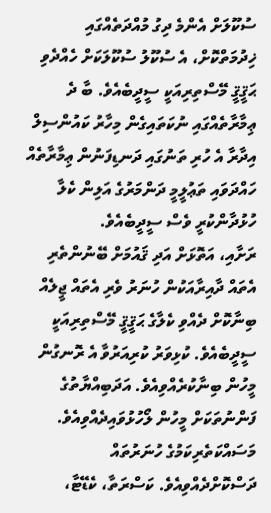ސުކޫލަށް އެންމެ ދިގު މުއްދަތެއްގައި ޚިދުމަތްކޮށް، އެ ސުކޫލު ސުކޫލަކަށް ހެއްދެވި ޙަޤީޤީ މޭސްތިރިއަކީ ސީދީބެއެވެ. ބާ ދެ ޢިމާރާތެއްގައި ނުކަތައިގެން މިހާރު ކައުންސިލް އިދާރާ އެ ހުރި ތަނުގައި ދަނޑިފަނުން ޢިމާރާތެއް ހައްދަވައި ތަޢުލީމީ ދަންމަރުގެ އަލިން ކެލާ ހުޅުދާންކުރީ ވެސް ސީދީބެއެވެ.
ރަށާއި، އަތޮޅަށް އަދި ޤައުމަށް ބޭނުންތެރި އެތައް ދާއިރާއަކުން ހުނަރު ވެރި އެތައް ޖީލެއް ބިނާކޮށް ދެއްވި ކެލާގެ ޙަޤީޤީ މޭސްތިރިއަކީ ސީދީބެއެވެ. ކުޅިވަރު ކުރިއަރުވާ އެ ރޮނގުން މީހުން ބިނާކުރެއްވިއެވެ. އަދަބިއްޔާތުގެ ފަންނުތަކަށް މީހުން ލޯހުޅުވައިދެއްވިއެވެ. މަސައްކަތެރިކަމުގެ ހުނަރުތައް ދަސްކޮށްދެއްވިއެވެ. ކަސްރަތާ، ކެޑޭޓާ،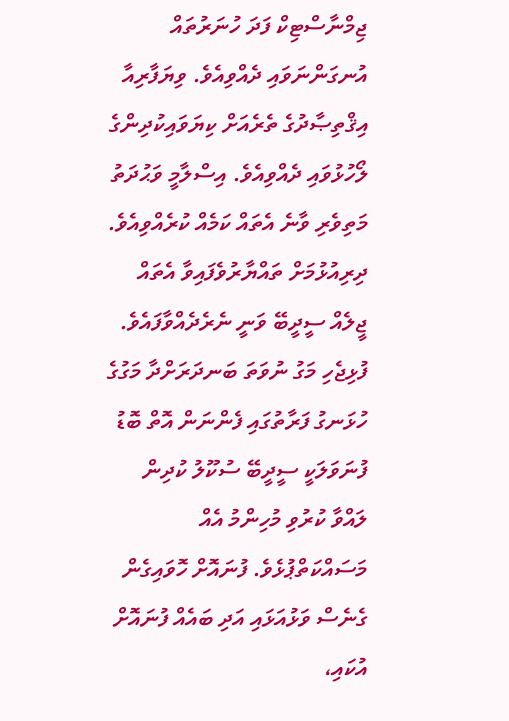ޖިމްނާސްޓިކް ފަދަ ހުނަރުތައް އުނގަންނަވައި ދެއްވިއެވެ. ވިޔަފާރިއާ އިޤްތިޞާދުގެ ތެރެއަށް ކިޔަވައިކުދިންގެ ލޯހުޅުވައި ދެއްވިއެވެ. އިސްލާމީ ވަޙުދަތު މަތިވެރި ވާނެ އެތައް ކަމެއް ކުރެއްވިއެވެ. ދިރިއުޅުމަށް ތައްޔާރުވެފައިވާ އެތައް ޖީލެއް ސީދީބޭ ވަނީ ނެރެދެއްވާފައެވެ.
ފުޅިޖެހި މަގު ނުވަތަ ބަނދަރަށްދާ މަގުގެ ހުޅަނގު ފަރާތުގައި ފެންނަން އޮތް ބޮޑު ފުނަވަލަކީ ސީދީބޭ ސުކޫލު ކުދިން ލައްވާ ކުރުވި މުހިންމު އެއް މަސައްކަތްޕުޅެވެ. ފުނައޮށް ހޮވައިގެން ގެނެސް ވަޅުއަޅައި އަދި ބައެއް ފުނައޮށް އުކައި،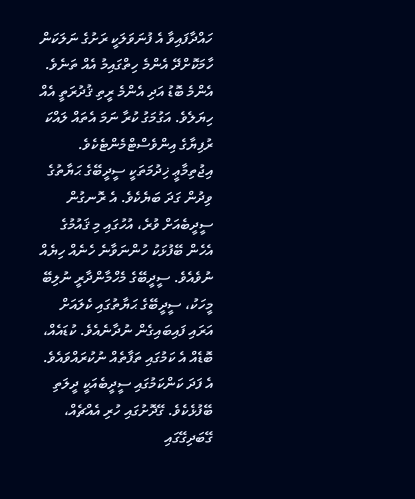ހައްދާފައިވާ އެ ފުނަވަލަކީ ރަށުގެ ނަލަކަން ހާމަކޮށްދޭ އެންމެ ހިތްގައިމު އެއް ތަނެވެ. އެންމެ ބޮޑު އަދި އެންމެ ރީތި ޤުދުރަތީ އެއް ހިޔަލެވެ. އަގުމަގު ކުރާ ނަމަ އެތައް ލައްކަ ރުފިޔާގެ އިންވެސްޓްމެންޓެކެވެ.
އިޖުތިމާޢީ ޚިދުމަތަކީ ސީދީބޭގެ ޙަޔާތުގެ ވިދުން ގަދަ ބަޔެކެވެ. އެ ރޮނގުން ސީދީބެއަށް ވުރެ، އުހުގައި މި ޤައުމުގެ އެހެން ބޭފުޅަކު ހުންނަވާނެ ހެނެއް ހިޔެއް ނުވެއެވެ. ސީދީބޭގެ މެހްމާންދާރީ ނުލިބޭ މީހަކު، ސީދީބޭގެ ޙަޔާތުގައި ކެލައަށް އަރައި ފައިބައިގެން ނުދާނެއެވެ. ކުޑައެއް، ބޮޑެއް އެ ކަމުގައި ތަފާތެއް ނުކުރައްވައެވެ. އެ ފަދަ ކަންކަމުގައި ސީދީބެއަކީ ދީލަތި ބޭފުޅެކެވެ. ގޭދޮށުގައި ހުރި އެއްޗެއް، ގޭބަދިގޭގައި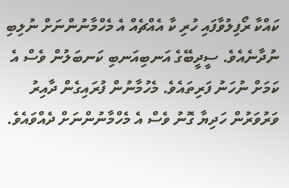ކައްކާ ރޯފިލުވާފައި ހުރި ކާ އެއްޗެއް އެ މެހްމާނުންނަށް ނުލިބި ނުދާނެއެވެ. ސީދީބޭގެ އަނބިއަނބި ކަނބަލުން ވެސް އެ ކަމަށް ނުހަނު ފަރިތައެވެ. މެހުމާނުން ފުރައިގެން ދާއިރު ވަރުވަރުން ހަދިޔާ ގޮނު ވެސް އެ މެހްމާނުންނަށް ދެއްވައެވެ.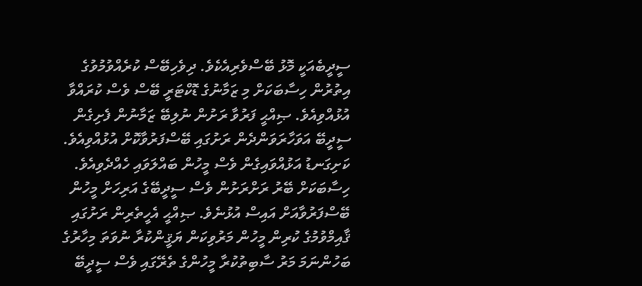ސީދީބެއަކީ މޮޅު ބޭސްވެރިއެކެވެ. ދިވެހިބޭސް ކުރެއްވުމުވުގެ އިތުރުން ހިސާބަކަށް މި ޒަމާނުގެ ޑޮކްޓަރީ ބޭސް ވެސް ކުރައްވާ އުޅުއްވިއެވެ. ޞިއްޙީ ފަރުވާ ރަށުން ނުލިބޭ ޒަމާނުން ފެށިގެން ސީދީބޭ އަވަހާރަވަންދެން ރަށުގައި ބޭސްފަރުވާކޮށް އުޅުއްވިއެވެ. ކަށިގަނޑު އަޅުއްވައިގެން ވެސް މީހުން ބައްލަވައި ހެއްދެވިއެވެ. ހިސާބަކަށް ބޭރު ރަށްރަށުން ވެސް ސީދީބޭގެ އަރިހަށް މީހުން ބޭސްފަރުވާއަށް އައިސް އުޅުނެވެ. ޞިއްޙީ އެހީތެރިން ރަށުގައި ޤާއިމްވުމުގެ ކުރިން މީހުން މަރުވިކަން ޔަޤީންކުރާ ނުވަތަ މިހާރުގެ ބަހުންނަމަ މަރު ސާބިތުކުރާ މީހުންގެ ތެރޭގައި ވެސް ސީދީބޭ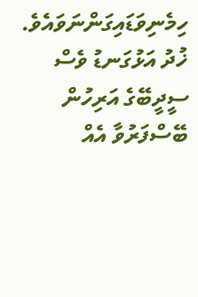ހިމެނިވަޑައިގަންނަވައެވެ.
ޚުދު އަޅުގަނޑު ވެސް ސީދީބޭގެ އަރިހުން ބޭސްފަރުވާ އެއް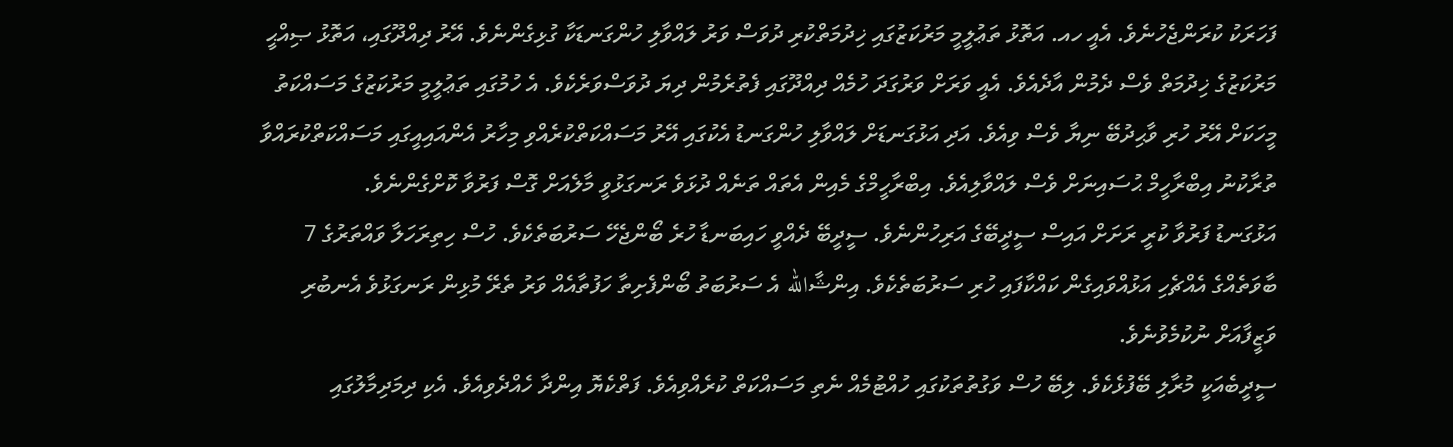ފަހަރަކު ކުރަންޖެހުނެވެ. އެއީ ހއ. އަތޮޅު ތަޢުލީމީ މަރުކަޒުގައި ޚިދުމަތްކުރި ދުވަސް ވަރު ލައްވާލި ހުންގަނޑަކާ ގުޅިގެންނެވެ. އޭރު ދިއްދޫގައި، އަތޮޅު ޞިއްޙީ މަރުކަޒުގެ ޚިދުމަތް ވެސް ދެމުން އާދެއެވެ. އެއީ ވަރަށް ވަރުގަދަ ހުމެއް ދިއްދޫގައި ފެތުރެމުން ދިޔަ ދުވަސްވަރެކެވެ. އެ ހުމުގައި ތަޢުލީމީ މަރުކަޒުގެ މަސައްކަތު މީހަކަށް އޭރު ހުރި ވާޙިދުބޭ ނިޔާ ވެސް ވިއެވެ. އަދި އަޅުގަނޑަށް ލައްވާލި ހުންގަނޑު އެކުގައި އޭރު މަސައްކަތްކުރެއްވި މިހާރު އެންއައިއީގައި މަސައްކަތްކުރައްވާ ތުރާކުނު އިބްރާހީމް ޙުސައިނަށް ވެސް ލައްވާލިއެވެ. އިބްރާހީމްގެ މެއިން އެތައް ތަނެއް ދުޅަވެ ރަނގަޅުވީ މާލެއަށް ގޮސް ފަރުވާ ކޮށްގެންނެވެ.
އަޅުގަނޑު ފަރުވާ ކުރީ ރަށަށް އައިސް ސީދީބޭގެ އަރިހުންނެވެ. ސީދީބޭ ދެއްވީ ހައިބަނޑާ ހުރެ ބޯންޖެހޭ ސަރުބަތެކެވެ. ހުސް ހިތިރަހަލާ ވައްތަރުގެ 7 ބާވަތެއްގެ އެއްޗެހި އަޅުއްވައިގެން ކައްކާފައި ހުރި ސަރުބަތެކެވެ. އިންޝާالله އެ ސަރުބަތު ބޯންފެށިތާ ހަފުތާއެއް ވަރު ތެރޭ މުޅިން ރަނގަޅުވެ އެނބުރި ވަޒީފާއަށް ނުކުމެވުނެވެ.
ސީދީބެއަކީ މުރާލި ބޭފުޅެކެވެ. ލިބޭ ހުސް ވަގުތުތަކުގައި ހުއްޓުމެއް ނެތި މަސައްކަތް ކުރެއްވިއެވެ. ފަތްކެޔޮ އިންދާ ހެއްދެވިއެވެ. އެކި ދިމަދިމާލުގައި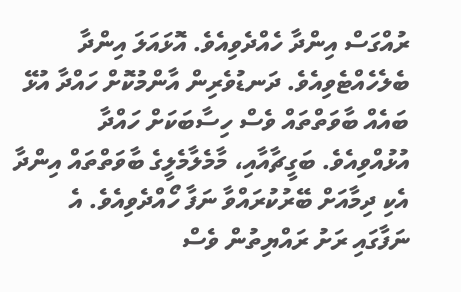ރުއްގަސް އިންދާ ހެއްދެވިއެވެ. އޮޅައަލަ އިންދާ ބެލެހެއްޓެވިއެވެ. ދަނޑުވެރިން އާންމުކޮށް ހައްދާ އުޅޭ ބައެއް ބާވަތްތައް ވެސް ހިސާބަކަށް ހައްދާ އުޅުއްވިއެވެ. ބަގީޗާއާއި، މާމެލާމެލީގެ ބާވަތްތައް އިންދާ އެކި ދިމާއަށް ބޭރުކުރައްވާ ނަފާ ހޯއްދެވިއެވެ. އެ ނަފާގައި ރަށު ރައްޔިތުން ވެސް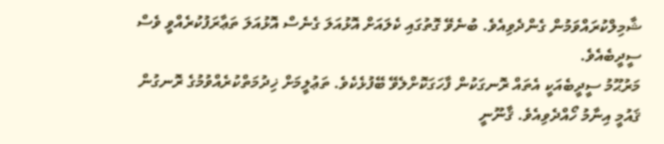ޝާމިލްކުރައްވަމުން ގެންދެވިއެވެ. ބުނެވޭ ގޮތުގައި ކެލައަށް އޮޅުއަލަ ގެނެސް އޮޅުއަލަ ތަޢާރަފުކުރެއްވީ ވެސް ސީދީބެއެވެ.
މަރުޙޫމު ސީދީބެއަކީ އެތައް ރޮނގަކުން ފާހަގަކޮށްލެވޭ ބޭފުޅެކެވެ. ތަޢުލީމަށް ޚިދުމަތްކުރެއްވުމުގެ ރޮނގުން ޤައުމީ އިނާމު ހޯއްދެވިއެވެ. ޤާނޫނީ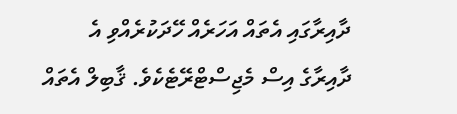ދާއިރާގައި އެތައް އަހަރެއް ހޭދަކުރެއްވި އެ ދާއިރާގެ އިސް މެޖިސްޓްރޭޓެކެވެ. ޤާބިލް އެތައް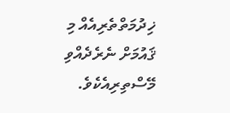ޚިދުމަތްތެރިއެއް މި ޤައުމަށް ނެރެދެއްވި މޭސްތިރިއެކެވެ.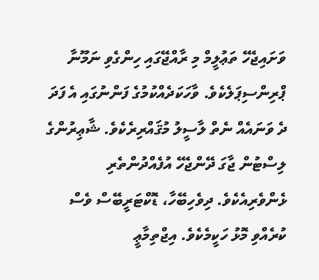ވަށައިޖެހޭ ތަޢުލީމް މި ރާއްޖޭގައި ހިންގެވި ނަމޫނާ ޕްރިންސިޕަލެކެވެ. ވާހަކަދެއްކުމުގެ ފަންނުގައި އެ ފަދަ ދެ ވަނައެއް ނެތް ލާސީލު މުޤައްރިރެކެވެ. ޝާޢިރުންގެ ލިސްޓުން ޖާގަ ދޭންޖެހޭ އުފެއްދުންތެރި ޅެންވެރިއެކެވެ. ދިވެހިބޭހާ، ޑޮކްޓަރީބޭސް ވެސް ކުރެއްވި މޮޅު ހަކީމެކެވެ. އިޖްތިމާޢީ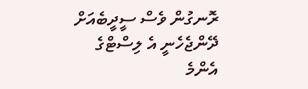ރޮނގުން ވެސް ސީދީބެއަށް ދޭންޖެހެނީ އެ ލިސްޓްގެ އެންމެ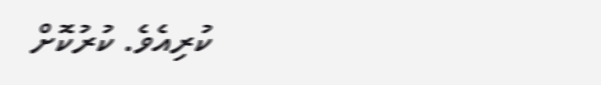ކުރިއެވެ. ކުރުކޮށް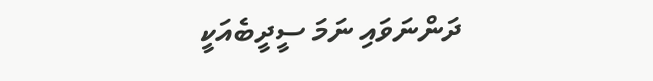ދަންނަވައި ނަމަ ސީދީބެއަކީ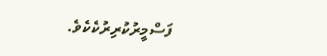ފަސްމީރުކުރިރުކެކެވެ.